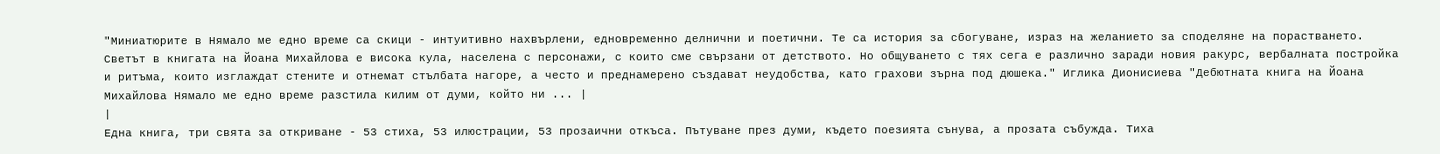"Миниатюрите в Нямало ме едно време са скици - интуитивно нахвърлени, едновременно делнични и поетични. Те са история за сбогуване, израз на желанието за споделяне на порастването. Светът в книгата на Йоана Михайлова е висока кула, населена с персонажи, с които сме свързани от детството. Но общуването с тях сега е различно заради новия ракурс, вербалната постройка и ритъма, които изглаждат стените и отнемат стълбата нагоре, а често и преднамерено създават неудобства, като грахови зърна под дюшека." Иглика Дионисиева "Дебютната книга на Йоана Михайлова Нямало ме едно време разстила килим от думи, който ни ... |
|
Една книга, три свята за откриване - 53 стиха, 53 илюстрации, 53 прозаични откъса. Пътуване през думи, където поезията сънува, а прозата събужда. Тиха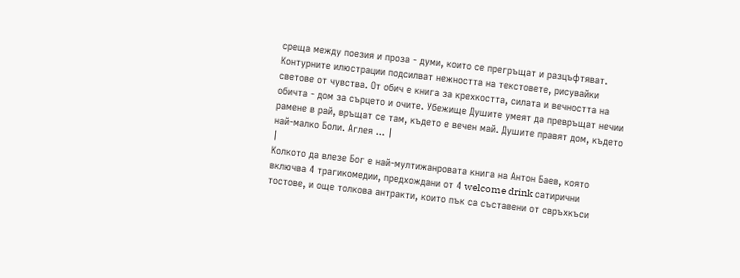среща между поезия и проза - думи, които се прегръщат и разцъфтяват. Контурните илюстрации подсилват нежността на текстовете, рисувайки светове от чувства. От обич е книга за крехкостта, силата и вечността на обичта - дом за сърцето и очите. Убежище Душите умеят да превръщат нечии рамене в рай, връщат се там, където е вечен май. Душите правят дом, където най-малко Боли. Аглея ... |
|
Колкото да влезе Бог е най-мултижанровата книга на Антон Баев, която включва 4 трагикомедии, предхождани от 4 welcome drink сатирични тостове, и още толкова антракти, които пък са съставени от свръхкъси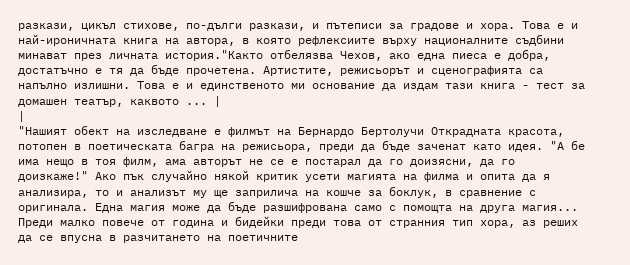разкази, цикъл стихове, по-дълги разкази, и пътеписи за градове и хора. Това е и най-ироничната книга на автора, в която рефлексиите върху националните съдбини минават през личната история."Както отбелязва Чехов, ако една пиеса е добра, достатъчно е тя да бъде прочетена. Артистите, режисьорът и сценографията са напълно излишни. Това е и единственото ми основание да издам тази книга - тест за домашен театър, каквото ... |
|
"Нашият обект на изследване е филмът на Бернардо Бертолучи Открадната красота, потопен в поетическата багра на режисьора, преди да бъде заченат като идея. "А бе има нещо в тоя филм, ама авторът не се е постарал да го доизясни, да го доизкаже!" Ако пък случайно някой критик усети магията на филма и опита да я анализира, то и анализът му ще заприлича на кошче за боклук, в сравнение с оригинала. Една магия може да бъде разшифрована само с помощта на друга магия... Преди малко повече от година и бидейки преди това от странния тип хора, аз реших да се впусна в разчитането на поетичните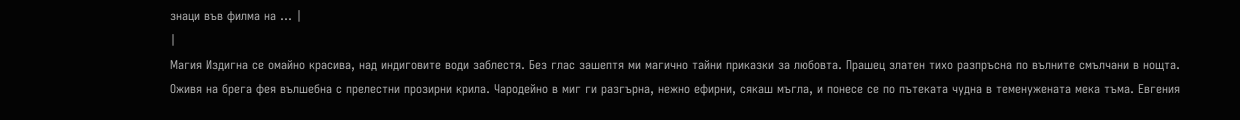знаци във филма на ... |
|
Магия Издигна се омайно красива, над индиговите води заблестя. Без глас зашептя ми магично тайни приказки за любовта. Прашец златен тихо разпръсна по вълните смълчани в нощта. Оживя на брега фея вълшебна с прелестни прозирни крила. Чародейно в миг ги разгърна, нежно ефирни, сякаш мъгла, и понесе се по пътеката чудна в теменужената мека тъма. Евгения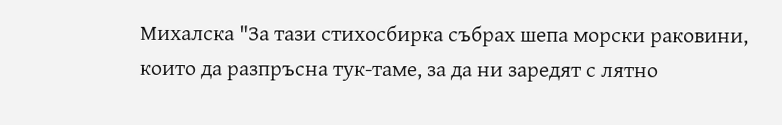Михалска "За тази стихосбирка събрах шепа морски раковини, които да разпръсна тук-таме, за да ни заредят с лятно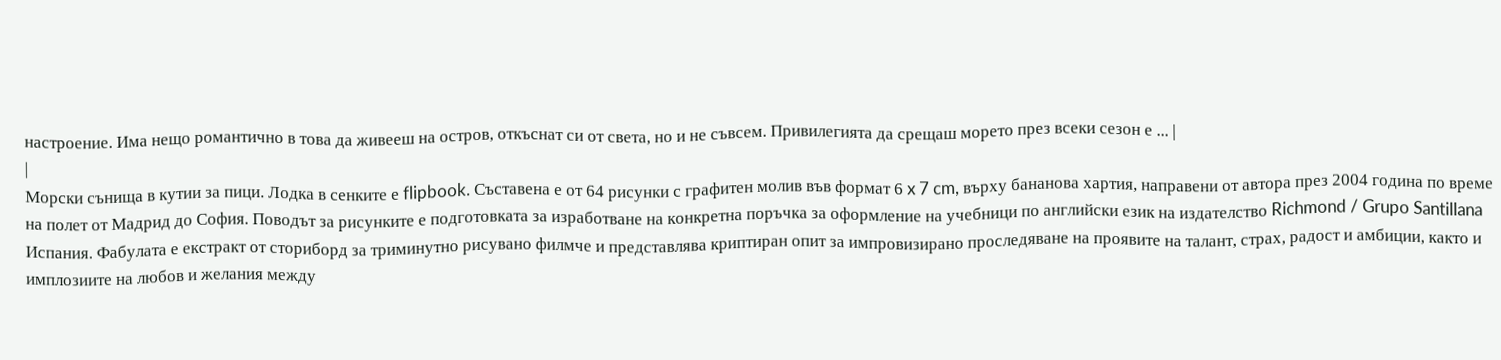настроение. Има нещо романтично в това да живееш на остров, откъснат си от света, но и не съвсем. Привилегията да срещаш морето през всеки сезон е ... |
|
Морски сънища в кутии за пици. Лодка в сенките е flipbook. Съставена е от 64 рисунки с графитен молив във формат 6 x 7 cm, върху бананова хартия, направени от автора през 2004 година по време на полет от Мадрид до София. Поводът за рисунките е подготовката за изработване на конкретна поръчка за оформление на учебници по английски език на издателство Richmond / Grupo Santillana Испания. Фабулата е екстракт от сториборд за триминутно рисувано филмче и представлява криптиран опит за импровизирано проследяване на проявите на талант, страх, радост и амбиции, както и имплозиите на любов и желания между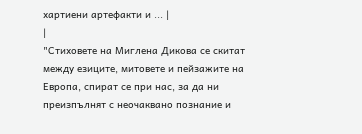хартиени артефакти и ... |
|
"Стиховете на Миглена Дикова се скитат между езиците, митовете и пейзажите на Европа, спират се при нас, за да ни преизпълнят с неочаквано познание и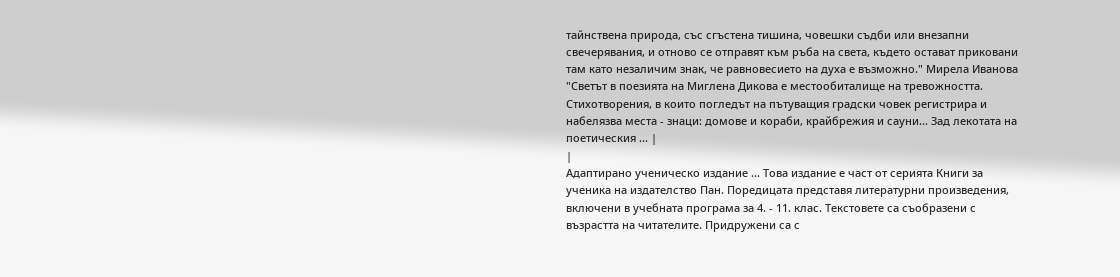тайнствена природа, със сгъстена тишина, човешки съдби или внезапни свечерявания, и отново се отправят към ръба на света, където остават приковани там като незаличим знак, че равновесието на духа е възможно." Мирела Иванова "Светът в поезията на Миглена Дикова е местообиталище на тревожността. Стихотворения, в които погледът на пътуващия градски човек регистрира и набелязва места - знаци: домове и кораби, крайбрежия и сауни... Зад лекотата на поетическия ... |
|
Адаптирано ученическо издание ... Това издание е част от серията Книги за ученика на издателство Пан. Поредицата представя литературни произведения, включени в учебната програма за 4. - 11. клас. Текстовете са съобразени с възрастта на читателите. Придружени са с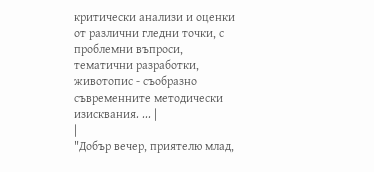критически анализи и оценки от различни гледни точки, с проблемни въпроси, тематични разработки, животопис - съобразно съвременните методически изисквания. ... |
|
"Добър вечер, приятелю млад,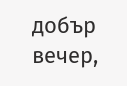добър вечер,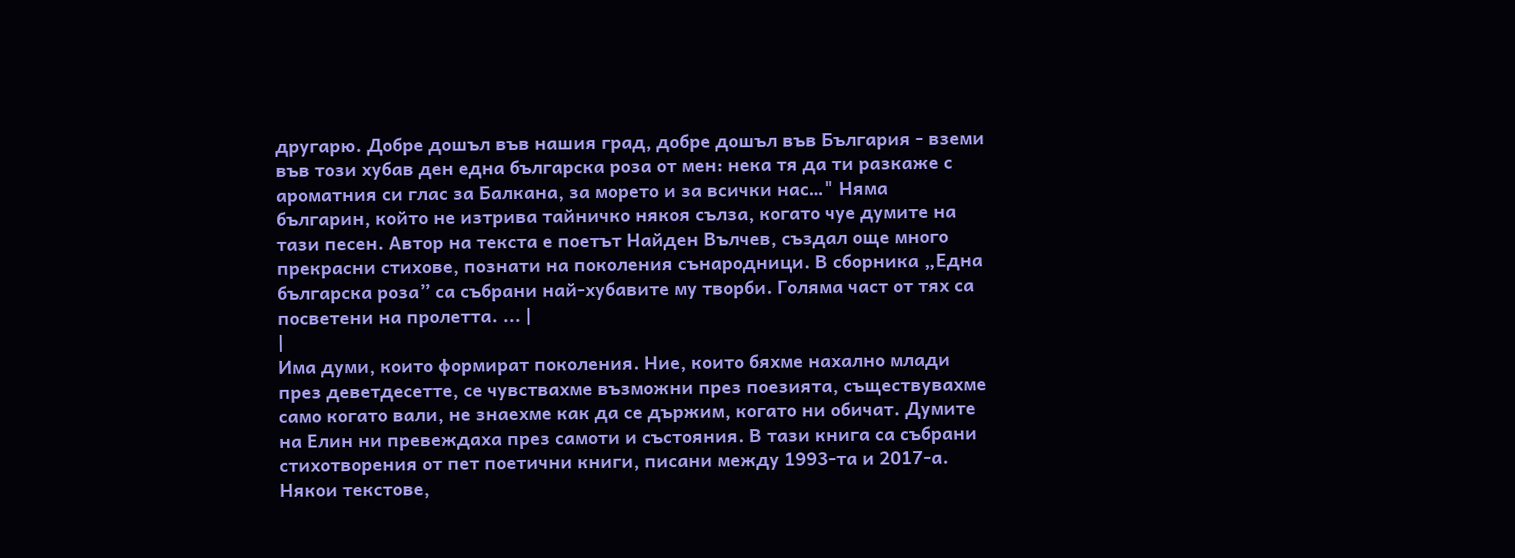другарю. Добре дошъл във нашия град, добре дошъл във България - вземи във този хубав ден една българска роза от мен: нека тя да ти разкаже с ароматния си глас за Балкана, за морето и за всички нас…" Няма българин, който не изтрива тайничко някоя сълза, когато чуе думите на тази песен. Автор на текста е поетът Найден Вълчев, създал още много прекрасни стихове, познати на поколения сънародници. В сборника „Една българска роза” са събрани най-хубавите му творби. Голяма част от тях са посветени на пролетта. ... |
|
Има думи, които формират поколения. Ние, които бяхме нахално млади през деветдесетте, се чувствахме възможни през поезията, съществувахме само когато вали, не знаехме как да се държим, когато ни обичат. Думите на Елин ни превеждаха през самоти и състояния. В тази книга са събрани стихотворения от пет поетични книги, писани между 1993-та и 2017-а. Някои текстове,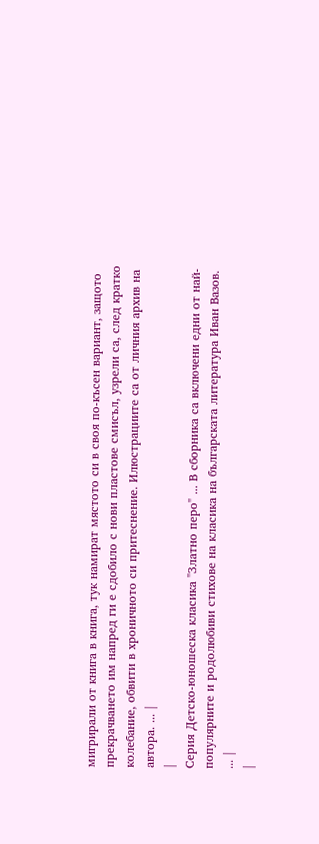мигрирали от книга в книга, тук намират мястото си в своя по-късен вариант, защото прекрачването им напред ги е сдобило с нови пластове смисъл, узрели са, след кратко колебание, обвити в хроничното си притеснение. Илюстрациите са от личния архив на автора. ... |
|
Серия Детско-юношеска класика "Златно перо" ... В сборника са включени едни от най-популярните и родолюбиви стихове на класика на българската литература Иван Вазов. ... |
|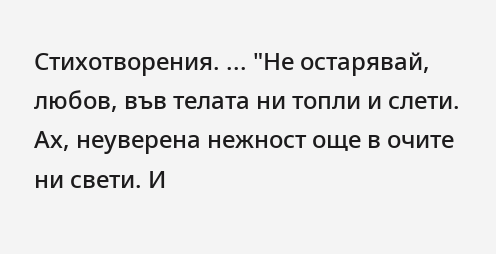Стихотворения. ... "Не остарявай, любов, във телата ни топли и слети. Ах, неуверена нежност още в очите ни свети. И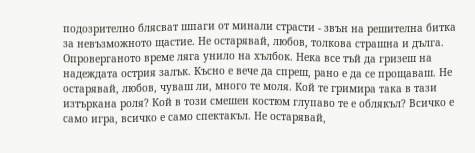подозрително блясват шпаги от минали страсти - звън на решителна битка за невъзможното щастие. Не остарявай, любов, толкова страшна и дълга. Опроверганото време ляга унило на хълбок. Нека все тъй да гризеш на надеждата острия залък. Късно е вече да спреш, рано е да се прощаваш. Не остарявай, любов, чуваш ли, много те моля. Кой те гримира така в тази изтъркана роля? Кой в този смешен костюм глупаво те е облякъл? Всичко е само игра, всичко е само спектакъл. Не остарявай,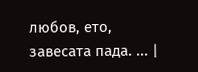любов, ето, завесата пада. ... |